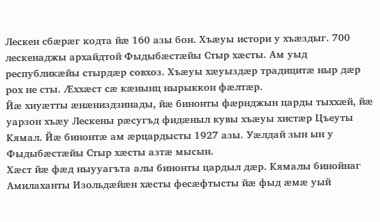Лескен сбæрæг кодта йæ 160 азы бон. Хъæуы истори у хъæздыг. 700 лескенаджы архайдтой Фыдыбæстæйы Стыр хæсты. Ам уыд республикæйы стырдæр совхоз. Хъæуы хæуыздæр традицитæ ныр дæр рох не сты. Æххæст сæ кæнынц нырыккон фæлтæр.
Йæ хиуæтты æнæниздзинады, йæ бинонты фæрнджын царды тыххæй, йæ уарзон хъæу Лескены рæсугъд фидæныл кувы хъæуы хистæр Цъеуты Кямал. Йæ бинонтæ ам æрцардысты 1927 азы. Уæлдай зын ын у Фыдыбæстæйы Стыр хæсты азтæ мысын.
Хæст йæ фæд ныууагъта алы бинонты цардыл дæр. Кямалы бинойнаг Амилаханты Изольдæйæн хæсты фесæфтысты йæ фыд æмæ уый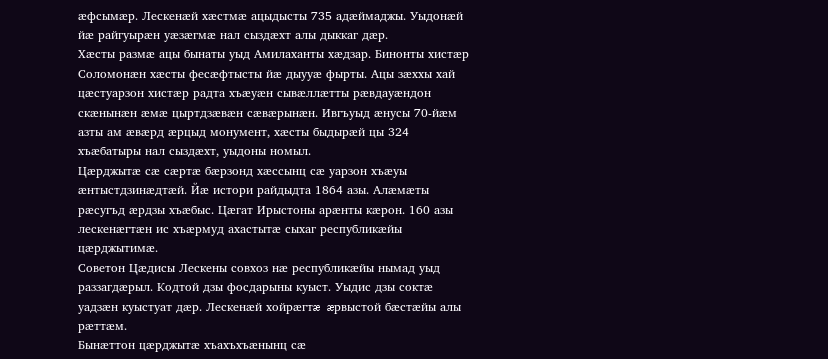æфсымæр. Лескенæй хæстмæ ацыдысты 735 адæймаджы. Уыдонæй йæ райгуырæн уæзæгмæ нал сыздæхт алы дыккаг дæр.
Хæсты размæ ацы бынаты уыд Амилаханты хæдзар. Бинонты хистæр Соломонæн хæсты фесæфтысты йæ дыууæ фырты. Ацы зæххы хай цæстуарзон хистæр радта хъæуæн сывæллæтты рæвдауæндон скæнынæн æмæ цыртдзæвæн сæвæрынæн. Ивгъуыд æнусы 70-йæм азты ам æвæрд æрцыд монумент, хæсты быдырæй цы 324 хъæбатыры нал сыздæхт, уыдоны номыл.
Цæрджытæ сæ сæртæ бæрзонд хæссынц сæ уарзон хъæуы æнтыстдзинæдтæй. Йæ истори райдыдта 1864 азы. Алæмæты рæсугъд æрдзы хъæбыс. Цæгат Ирыстоны арæнты кæрон. 160 азы лескенæгтæн ис хъæрмуд ахастытæ сыхаг республикæйы цæрджытимæ.
Советон Цæдисы Лескены совхоз нæ республикæйы нымад уыд раззагдæрыл. Кодтой дзы фосдарыны куыст. Уыдис дзы соктæ уадзæн куыстуат дæр. Лескенæй хойрæгтæ æрвыстой бæстæйы алы рæттæм.
Бынæттон цæрджытæ хъахъхъæнынц сæ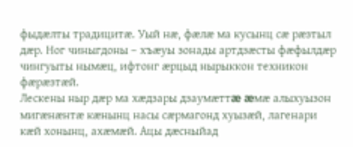фыдæлты традицитæ. Уый нæ, фæлæ ма кусынц сæ рæзтыл дæр. Ног чиныгдоны – хъæуы зонады артдзæсты фæфылдæр чингуыты нымæц, ифтонг æрцыд нырыккон техникон фæрæзтæй.
Лескены ныр дæр ма хæдзары дзаумæттæ æмæ алыхуызон мигæнæнтæ кæнынц насы сæрмагонд хуызæй, лагенари кæй хонынц, ахæмæй. Ацы дæсныйад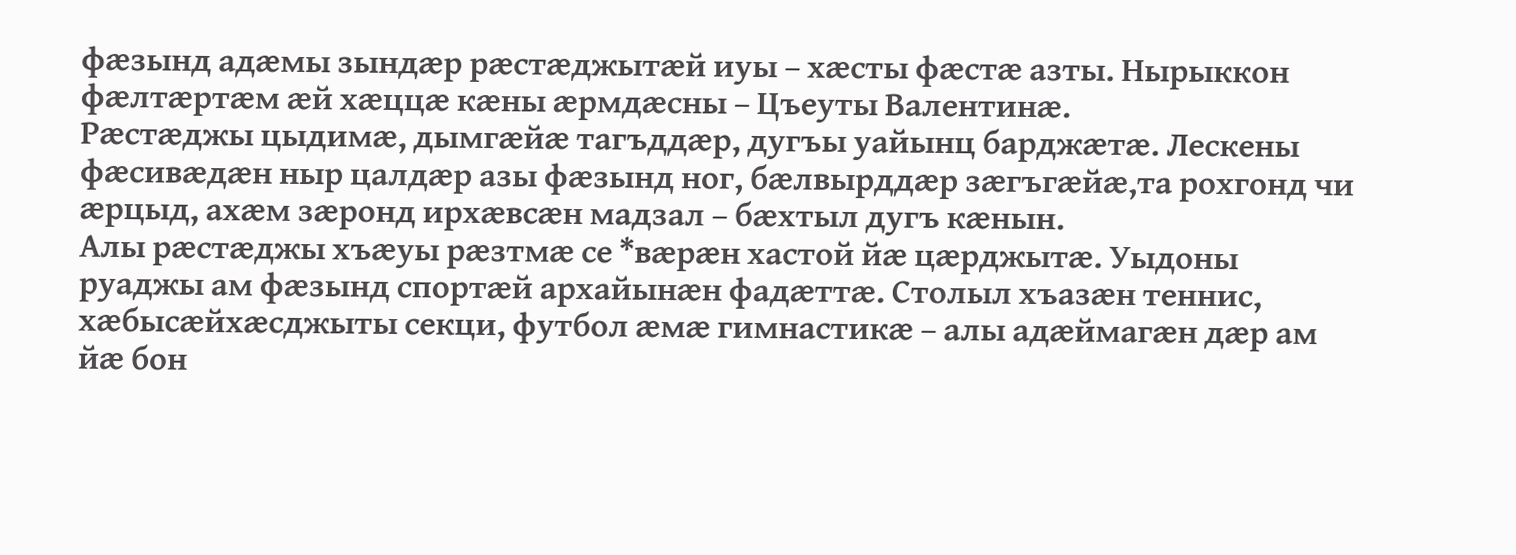фæзынд адæмы зындæр рæстæджытæй иуы – хæсты фæстæ азты. Нырыккон фæлтæртæм æй хæццæ кæны æрмдæсны – Цъеуты Валентинæ.
Рæстæджы цыдимæ, дымгæйæ тагъддæр, дугъы уайынц барджæтæ. Лескены фæсивæдæн ныр цалдæр азы фæзынд ног, бæлвырддæр зæгъгæйæ,та рохгонд чи æрцыд, ахæм зæронд ирхæвсæн мадзал – бæхтыл дугъ кæнын.
Алы рæстæджы хъæуы рæзтмæ се *вæрæн хастой йæ цæрджытæ. Уыдоны руаджы ам фæзынд спортæй архайынæн фадæттæ. Столыл хъазæн теннис, хæбысæйхæсджыты секци, футбол æмæ гимнастикæ – алы адæймагæн дæр ам йæ бон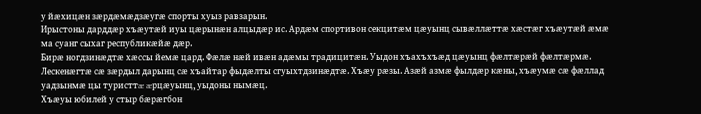у йæхицæн зæрдæмæдзæугæ спорты хуыз равзарын.
Ирыстоны дарддæр хъæутæй иуы цæрынæн алцыдæр ис. Ардæм спортивон секцитæм цæуынц сывæллæттæ хæстæг хъæутæй æмæ ма суанг сыхаг республикæйæ дæр.
Бирæ ногдзинæдтæ хæссы йемæ цард. Фæлæ нæй ивæн адæмы традицитæн. Уыдон хъахъхъæд цæуынц фæлтæрæй фæлтæрмæ. Лескенæгтæ сæ зæрдыл дарынц сæ хъайтар фыдæлты сгуыхтдзинæдтæ. Хъæу рæзы. Азæй азмæ фылдæр кæны, хъæумæ сæ фæллад уадзынмæ цы туристтæ æрцæуынц, уыдоны нымæц.
Хъæуы юбилей у стыр бæрæгбон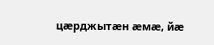цæрджытæн æмæ, йæ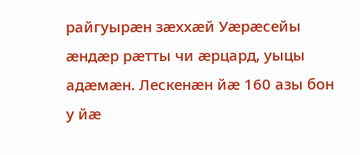райгуырæн зæххæй Уæрæсейы æндæр рæтты чи æрцард, уыцы адæмæн. Лескенæн йæ 160 азы бон у йæ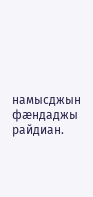намысджын фæндаджы райдиан.